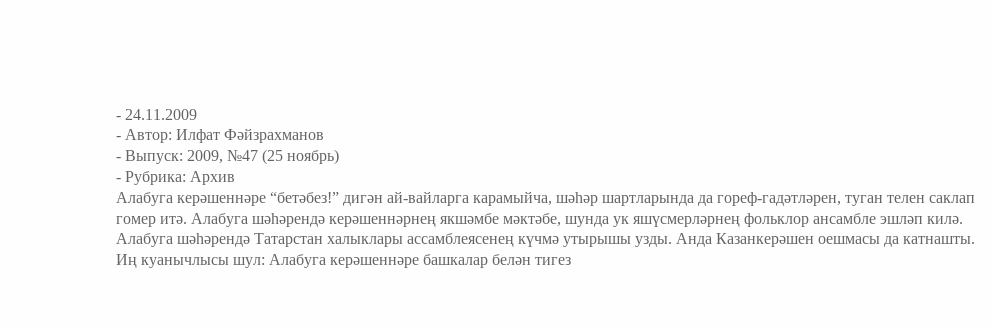- 24.11.2009
- Автор: Илфат Фәйзрахманов
- Выпуск: 2009, №47 (25 ноябрь)
- Рубрика: Архив
Алабуга керәшеннәре “бетәбез!” дигән ай-вайларга карамыйча, шәһәр шартларында да гореф-гадәтләрен, туган телен саклап гомер итә. Алабуга шәһәрендә керәшеннәрнең якшәмбе мәктәбе, шунда ук яшүсмерләрнең фольклор ансамбле эшләп килә. Алабуга шәһәрендә Татарстан халыклары ассамблеясенең күчмә утырышы узды. Анда Казанкерәшен оешмасы да катнашты. Иң куанычлысы шул: Алабуга керәшеннәре башкалар белән тигез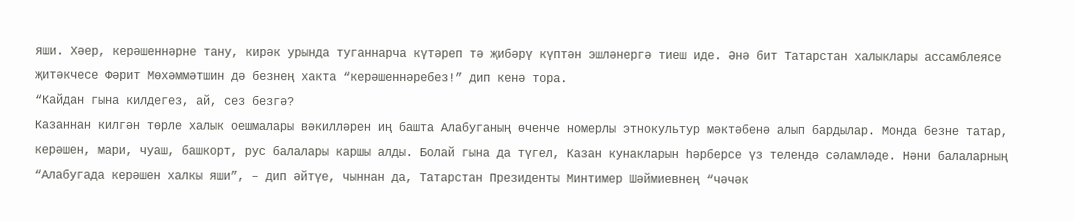яши. Хәер, керәшеннәрне тану, кирәк урында туганнарча күтәреп тә җибәрү күптән эшләнергә тиеш иде. Әнә бит Татарстан халыклары ассамблеясе җитәкчесе Фәрит Мөхәммәтшин дә безнең хакта “керәшеннәребез!” дип кенә тора.
“Кайдан гына килдегез, ай, сез безгә?
Казаннан килгән төрле халык оешмалары вәкилләрен иң башта Алабуганың өченче номерлы этнокультур мәктәбенә алып бардылар. Монда безне татар, керәшен, мари, чуаш, башкорт, рус балалары каршы алды. Болай гына да түгел, Казан кунакларын һәрберсе үз телендә сәламләде. Нәни балаларның “Алабугада керәшен халкы яши”, – дип әйтүе, чыннан да, Татарстан Президенты Минтимер Шәймиевнең “чәчәк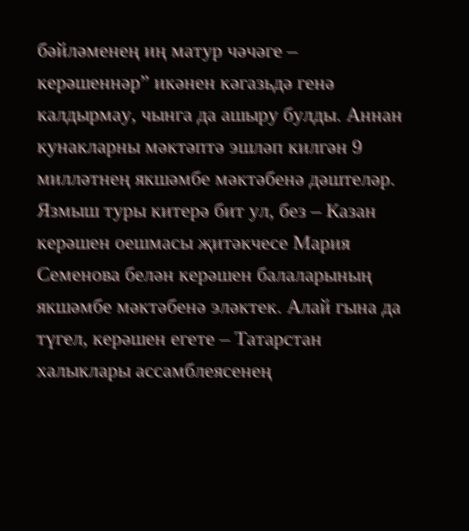бәйләменең иң матур чәчәге – керәшеннәр” икәнен кәгазьдә генә калдырмау, чынга да ашыру булды. Аннан кунакларны мәктәптә эшләп килгән 9 милләтнең якшәмбе мәктәбенә дәштеләр. Язмыш туры китерә бит ул, без – Казан керәшен оешмасы җитәкчесе Мария Семенова белән керәшен балаларының якшәмбе мәктәбенә эләктек. Алай гына да түгел, керәшен егете – Татарстан халыклары ассамблеясенең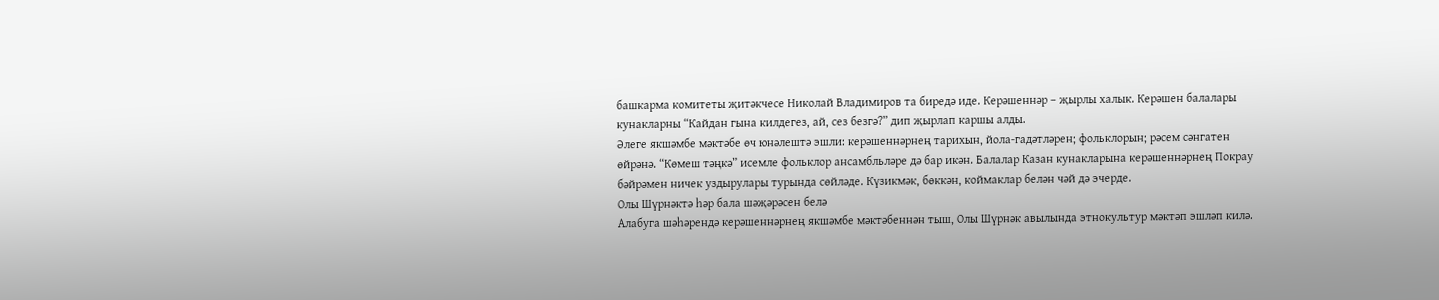башкарма комитеты җитәкчесе Николай Владимиров та биредә иде. Керәшеннәр – җырлы халык. Керәшен балалары кунакларны “Кайдан гына килдегез, ай, сез безгә?” дип җырлап каршы алды.
Әлеге якшәмбе мәктәбе өч юнәлештә эшли: керәшеннәрнең тарихын, йола-гадәтләрен; фольклорын; рәсем сәнгатен өйрәнә. “Көмеш тәңкә” исемле фольклор ансамбльләре дә бар икән. Балалар Казан кунакларына керәшеннәрнең Покрау бәйрәмен ничек уздырулары турында сөйләде. Күзикмәк, бөккән, коймаклар белән чәй дә эчерде.
Олы Шүрнәктә һәр бала шәҗәрәсен белә
Алабуга шәһәрендә керәшеннәрнең якшәмбе мәктәбеннән тыш, Олы Шүрнәк авылында этнокультур мәктәп эшләп килә.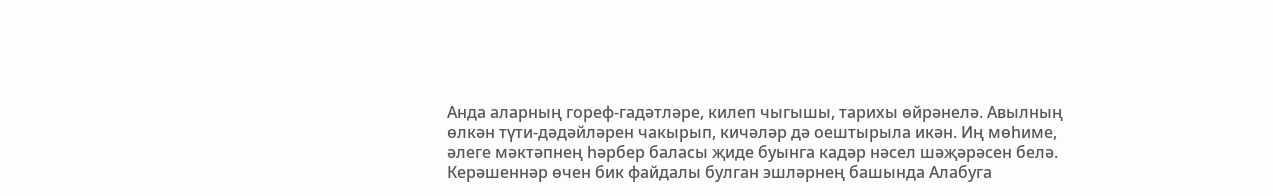Анда аларның гореф-гадәтләре, килеп чыгышы, тарихы өйрәнелә. Авылның өлкән түти-дәдәйләрен чакырып, кичәләр дә оештырыла икән. Иң мөһиме, әлеге мәктәпнең һәрбер баласы җиде буынга кадәр нәсел шәҗәрәсен белә.
Керәшеннәр өчен бик файдалы булган эшләрнең башында Алабуга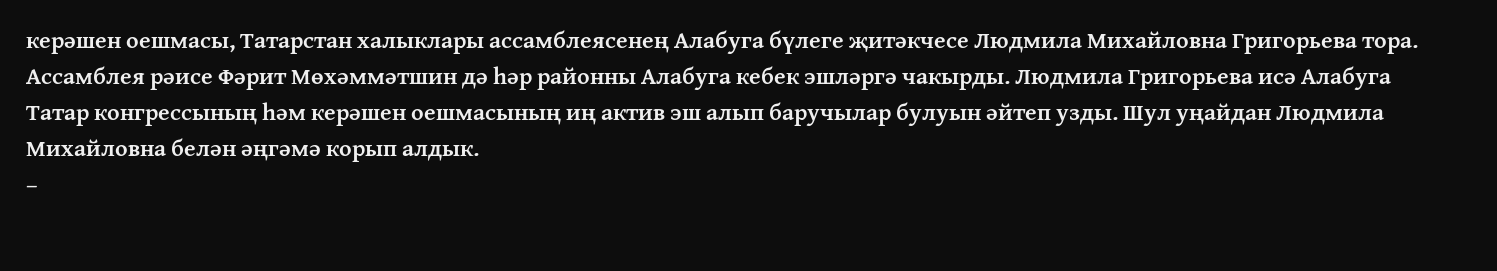керәшен оешмасы, Татарстан халыклары ассамблеясенең Алабуга бүлеге җитәкчесе Людмила Михайловна Григорьева тора. Ассамблея рәисе Фәрит Мөхәммәтшин дә һәр районны Алабуга кебек эшләргә чакырды. Людмила Григорьева исә Алабуга Татар конгрессының һәм керәшен оешмасының иң актив эш алып баручылар булуын әйтеп узды. Шул уңайдан Людмила Михайловна белән әңгәмә корып алдык.
–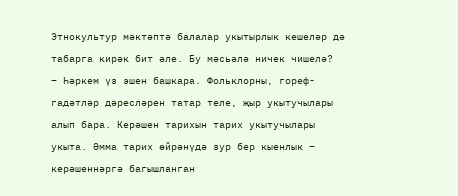Этнокультур мәктәптә балалар укытырлык кешеләр дә табарга кирәк бит әле. Бу мәсьәлә ничек чишелә?
– Һәркем үз эшен башкара. Фольклорны, гореф-гадәтләр дәресләрен татар теле, җыр укытучылары алып бара. Керәшен тарихын тарих укытучылары укыта. Әмма тарих өйрәнүдә зур бер кыенлык – керәшеннәргә багышланган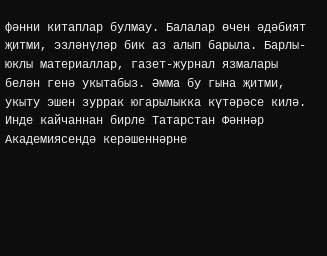фәнни китаплар булмау. Балалар өчен әдәбият җитми, эзләнүләр бик аз алып барыла. Барлы-юклы материаллар, газет-журнал язмалары белән генә укытабыз. Әмма бу гына җитми, укыту эшен зуррак югарылыкка күтәрәсе килә. Инде кайчаннан бирле Татарстан Фәннәр Академиясендә керәшеннәрне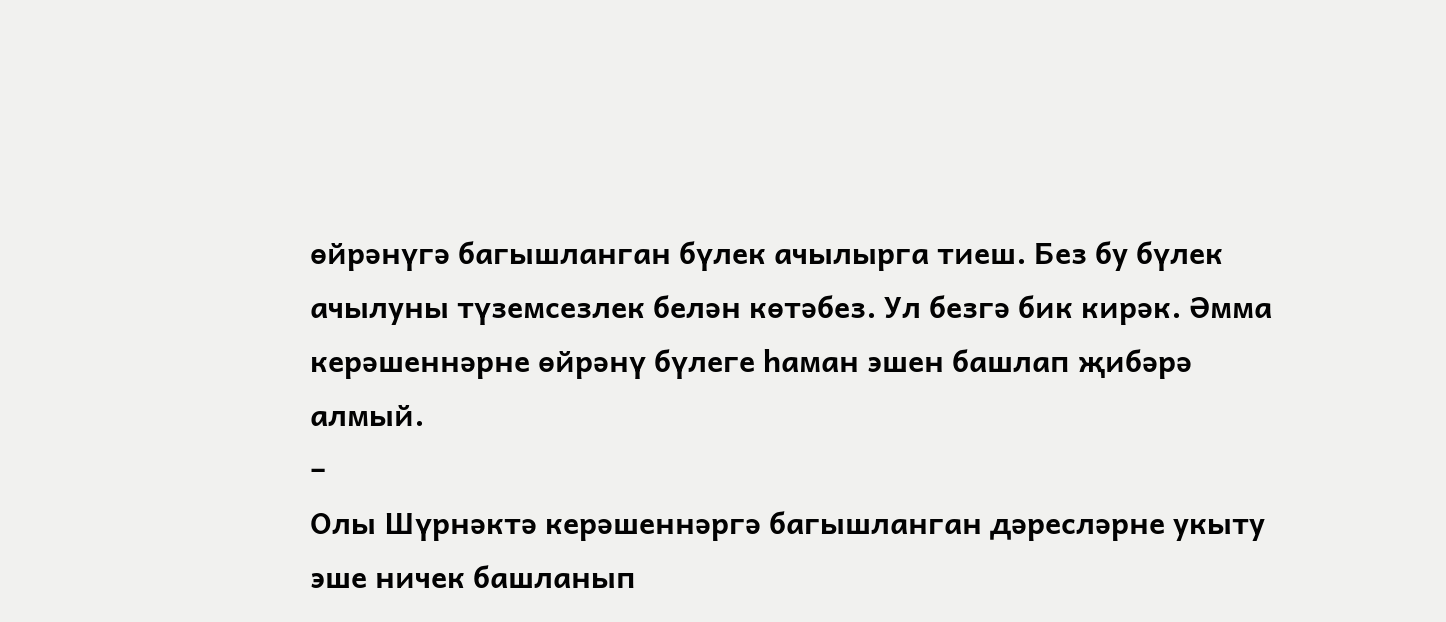өйрәнүгә багышланган бүлек ачылырга тиеш. Без бу бүлек ачылуны түземсезлек белән көтәбез. Ул безгә бик кирәк. Әмма керәшеннәрне өйрәнү бүлеге һаман эшен башлап җибәрә алмый.
–
Олы Шүрнәктә керәшеннәргә багышланган дәресләрне укыту эше ничек башланып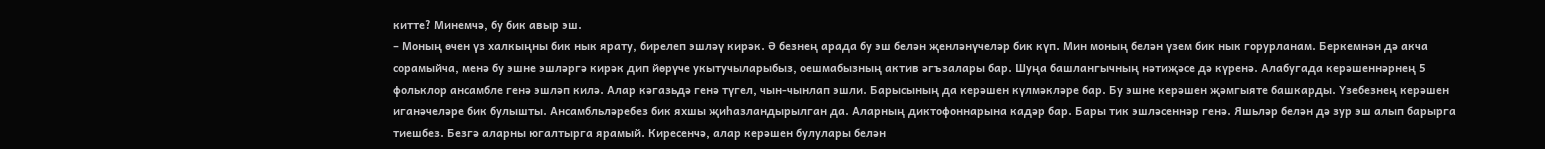китте? Минемчә, бу бик авыр эш.
– Моның өчен үз халкыңны бик нык ярату, бирелеп эшләү кирәк. Ә безнең арада бу эш белән җенләнүчеләр бик күп. Мин моның белән үзем бик нык горурланам. Беркемнән дә акча сорамыйча, менә бу эшне эшләргә кирәк дип йөрүче укытучыларыбыз, оешмабызның актив әгъзалары бар. Шуңа башлангычның нәтиҗәсе дә күренә. Алабугада керәшеннәрнең 5 фольклор ансамбле генә эшләп килә. Алар кәгазьдә генә түгел, чын-чынлап эшли. Барысының да керәшен күлмәкләре бар. Бу эшне керәшен җәмгыяте башкарды. Үзебезнең керәшен иганәчеләре бик булышты. Ансамбльләребез бик яхшы җиһазландырылган да. Аларның диктофоннарына кадәр бар. Бары тик эшләсеннәр генә. Яшьләр белән дә зур эш алып барырга тиешбез. Безгә аларны югалтырга ярамый. Киресенчә, алар керәшен булулары белән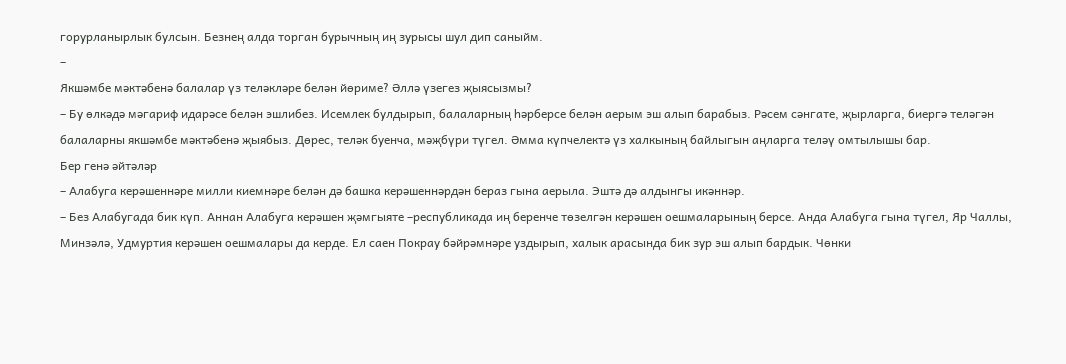горурланырлык булсын. Безнең алда торган бурычның иң зурысы шул дип саныйм.
–
Якшәмбе мәктәбенә балалар үз теләкләре белән йөриме? Әллә үзегез җыясызмы?
– Бу өлкәдә мәгариф идарәсе белән эшлибез. Исемлек булдырып, балаларның һәрберсе белән аерым эш алып барабыз. Рәсем сәнгате, җырларга, биергә теләгән балаларны якшәмбе мәктәбенә җыябыз. Дөрес, теләк буенча, мәҗбүри түгел. Әмма күпчелектә үз халкының байлыгын аңларга теләү омтылышы бар.
Бер генә әйтәләр
– Алабуга керәшеннәре милли киемнәре белән дә башка керәшеннәрдән бераз гына аерыла. Эштә дә алдынгы икәннәр.
– Без Алабугада бик күп. Аннан Алабуга керәшен җәмгыяте –республикада иң беренче төзелгән керәшен оешмаларының берсе. Анда Алабуга гына түгел, Яр Чаллы, Минзәлә, Удмуртия керәшен оешмалары да керде. Ел саен Покрау бәйрәмнәре уздырып, халык арасында бик зур эш алып бардык. Чөнки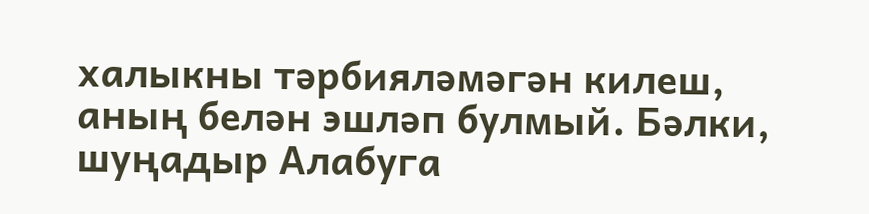халыкны тәрбияләмәгән килеш, аның белән эшләп булмый. Бәлки, шуңадыр Алабуга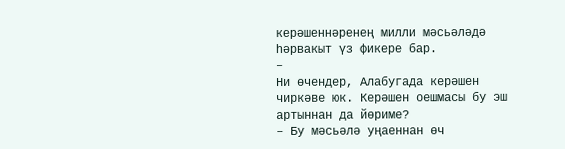керәшеннәренең милли мәсьәләдә һәрвакыт үз фикере бар.
–
Ни өчендер, Алабугада керәшен чиркәве юк. Керәшен оешмасы бу эш артыннан да йөриме?
– Бу мәсьәлә уңаеннан өч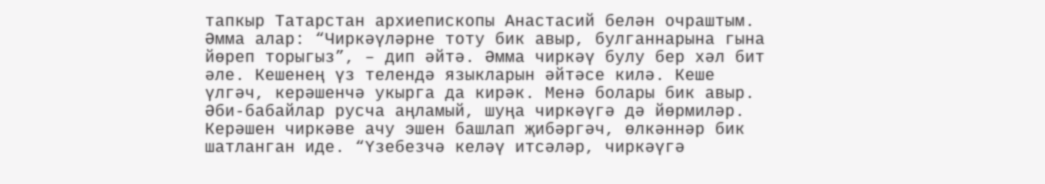тапкыр Татарстан архиепископы Анастасий белән очраштым. Әмма алар: “Чиркәүләрне тоту бик авыр, булганнарына гына йөреп торыгыз”, – дип әйтә. Әмма чиркәү булу бер хәл бит әле. Кешенең үз телендә языкларын әйтәсе килә. Кеше үлгәч, керәшенчә укырга да кирәк. Менә болары бик авыр. Әби-бабайлар русча аңламый, шуңа чиркәүгә дә йөрмиләр. Керәшен чиркәве ачу эшен башлап җибәргәч, өлкәннәр бик шатланган иде. “Үзебезчә келәү итсәләр, чиркәүгә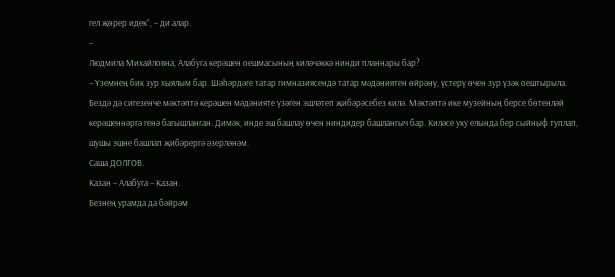гел җөрер идек”, – ди алар.
–
Людмила Михайловна, Алабуга керәшен оешмасының киләчәккә нинди планнары бар?
– Үземнең бик зур хыялым бар. Шәһәрдәге татар гимназиясендә татар мәдәниятен өйрәнү, үстерү өчен зур үзәк оештырыла. Бездә дә сигезенче мәктәптә керәшен мәдәнияте үзәген эшләтеп җибәрәсебез килә. Мәктәптә ике музейның берсе бөтенләй керәшеннәргә генә багышланган. Димәк, инде эш башлау өчен ниндидер башлангыч бар. Киләсе уку елында бер сыйныф туплап, шушы эшне башлап җибәрергә әзерләнәм.
Саша ДОЛГОВ.
Казан – Алабуга – Казан.
Безнең урамда да бәйрәм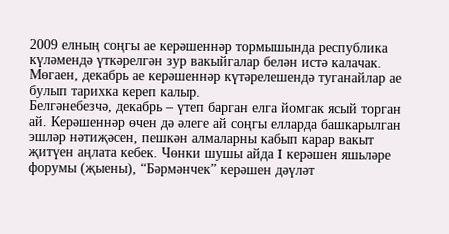2009 елның соңгы ае керәшеннәр тормышында республика күләмендә үткәрелгән зур вакыйгалар белән истә калачак. Мөгаен, декабрь ае керәшеннәр күтәрелешендә туганайлар ае булып тарихка кереп калыр.
Белгәнебезчә, декабрь – үтеп барган елга йомгак ясый торган ай. Керәшеннәр өчен дә әлеге ай соңгы елларда башкарылган эшләр нәтиҗәсен, пешкән алмаларны кабып карар вакыт җитүен аңлата кебек. Чөнки шушы айда I керәшен яшьләре форумы (җыены), “Бәрмәнчек” керәшен дәүләт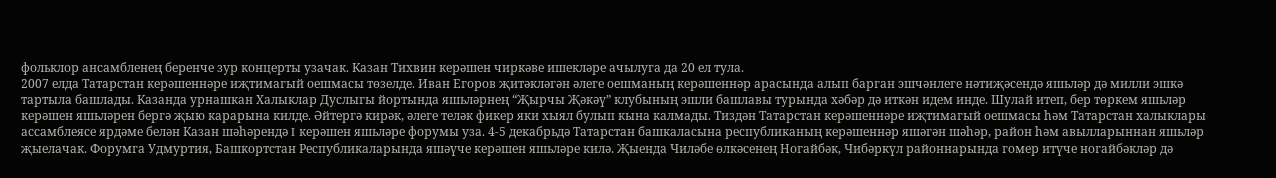фольклор ансамбленең беренче зур концерты узачак. Казан Тихвин керәшен чиркәве ишекләре ачылуга да 20 ел тула.
2007 елда Татарстан керәшеннәре иҗтимагый оешмасы төзелде. Иван Егоров җитәкләгән әлеге оешманың керәшеннәр арасында алып барган эшчәнлеге нәтиҗәсендә яшьләр дә милли эшкә тартыла башлады. Казанда урнашкан Халыклар Дуслыгы йортында яшьләрнең “Җырчы Җәкәү” клубының эшли башлавы турында хәбәр дә иткән идем инде. Шулай итеп, бер төркем яшьләр керәшен яшьләрен бергә җыю карарына килде. Әйтергә кирәк, әлеге теләк фикер яки хыял булып кына калмады. Тиздән Татарстан керәшеннәре иҗтимагый оешмасы һәм Татарстан халыклары ассамблеясе ярдәме белән Казан шәһәрендә I керәшен яшьләре форумы уза. 4-5 декабрьдә Татарстан башкаласына республиканың керәшеннәр яшәгән шәһәр, район һәм авылларыннан яшьләр җыелачак. Форумга Удмуртия, Башкортстан Республикаларында яшәүче керәшен яшьләре килә. Җыенда Чиләбе өлкәсенең Ногайбәк, Чибәркүл районнарында гомер итүче ногайбәкләр дә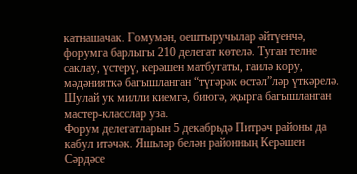катнашачак. Гомумән, оештыручылар әйтүенчә, форумга барлыгы 210 делегат көтелә. Туган телне саклау, үстерү, керәшен матбугаты, гаилә кору, мәдәнияткә багышланган “түгәрәк өстәл”ләр үткәрелә. Шулай ук милли киемгә, биюгә, җырга багышланган мастер-класслар уза.
Форум делегатларын 5 декабрьдә Питрәч районы да кабул итәчәк. Яшьләр белән районның Керәшен Сәрдәсе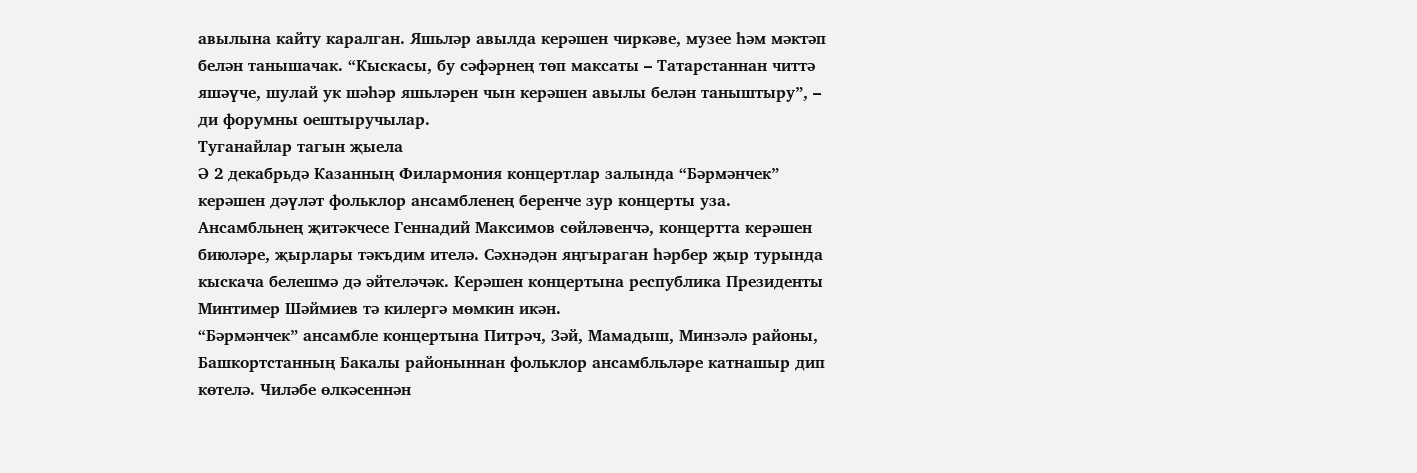авылына кайту каралган. Яшьләр авылда керәшен чиркәве, музее һәм мәктәп белән танышачак. “Кыскасы, бу сәфәрнең төп максаты – Татарстаннан читтә яшәүче, шулай ук шәһәр яшьләрен чын керәшен авылы белән таныштыру”, – ди форумны оештыручылар.
Туганайлар тагын җыела
Ә 2 декабрьдә Казанның Филармония концертлар залында “Бәрмәнчек” керәшен дәүләт фольклор ансамбленең беренче зур концерты уза. Ансамбльнең җитәкчесе Геннадий Максимов сөйләвенчә, концертта керәшен биюләре, җырлары тәкъдим ителә. Сәхнәдән яңгыраган һәрбер җыр турында кыскача белешмә дә әйтеләчәк. Керәшен концертына республика Президенты Минтимер Шәймиев тә килергә мөмкин икән.
“Бәрмәнчек” ансамбле концертына Питрәч, Зәй, Мамадыш, Минзәлә районы, Башкортстанның Бакалы районыннан фольклор ансамбльләре катнашыр дип көтелә. Чиләбе өлкәсеннән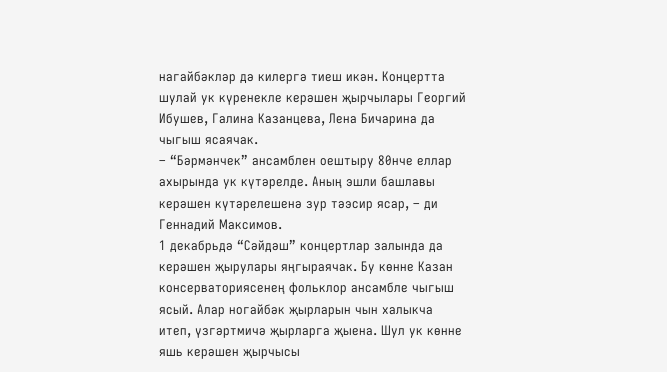нагайбәкләр дә килергә тиеш икән. Концертта шулай ук күренекле керәшен җырчылары Георгий Ибушев, Галина Казанцева, Лена Бичарина да чыгыш ясаячак.
– “Бәрмәнчек” ансамблен оештыру 80нче еллар ахырында ук күтәрелде. Аның эшли башлавы керәшен күтәрелешенә зур тәэсир ясар, – ди Геннадий Максимов.
1 декабрьдә “Сәйдәш” концертлар залында да керәшен җырулары яңгыраячак. Бу көнне Казан консерваториясенең фольклор ансамбле чыгыш ясый. Алар ногайбәк җырларын чын халыкча итеп, үзгәртмичә җырларга җыена. Шул ук көнне яшь керәшен җырчысы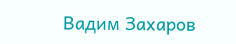Вадим Захаров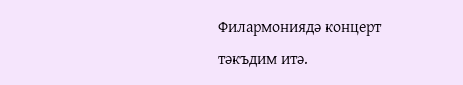Филармониядә концерт тәкъдим итә.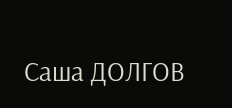Саша ДОЛГОВ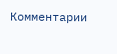Комментарии